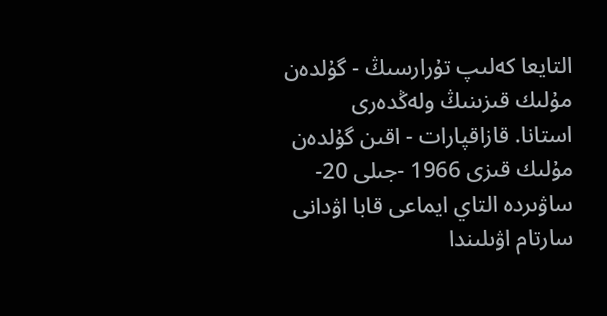التايعا كەلىپ تۇرارسىڭ - گۇلدەن مۇلىك قىزىنىڭ ولەڭدەرى
استانا. قازاقپارات - اقىن گۇلدەن مۇلىك قىزى 1966 -جىلى 20-ساۋىردە التاي ايماعى قابا اۋدانى سارتام اۋىلىندا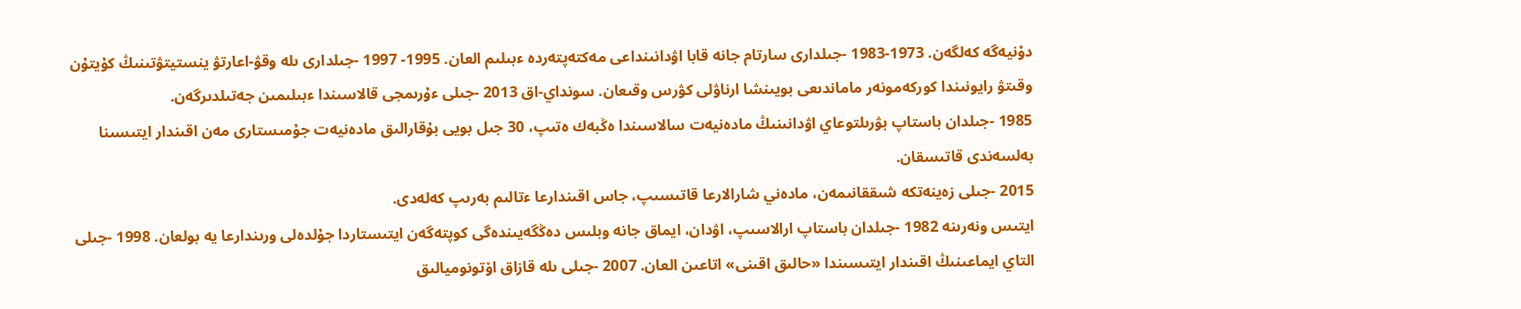دۇنيەگە كەلگەن. 1973-1983 -جىلدارى سارتام جانە قابا اۋدانىنداعى مەكتەپتەردە ءبىلىم العان. 1995- 1997 -جىلدارى ىلە وقۋ-اعارتۋ ينستيتۋتىنىڭ كۇيتۇن وقىتۋ رايونىندا كوركەمونەر ماماندىعى بويىنشا ارناۋلى كۋرس وقىعان. سونداي-اق 2013 -جىلى ءۇرىمجى قالاسىندا ءبىلىمىن جەتىلدىرگەن.
1985 -جىلدان باستاپ بۋرىلتوعاي اۋدانىنىڭ مادەنيەت سالاسىندا ەڭبەك ەتىپ، 30 جىل بويى بۇقارالىق مادەنيەت جۇمىستارى مەن اقىندار ايتىسىنا بەلسەندى قاتىسقان.
2015 -جىلى زەينەتكە شىققانىمەن، مادەني شارالارعا قاتىسىپ، جاس اقىندارعا ءتالىم بەرىپ كەلەدى.
ايتىس ونەرىنە 1982 -جىلدان باستاپ ارالاسىپ، اۋدان، ايماق جانە وبلىس دەڭگەيىندەگى كوپتەگەن ايتىستاردا جۇلدەلى ورىندارعا يە بولعان. 1998 -جىلى التاي ايماعىنىڭ اقىندار ايتىسىندا «حالىق اقىنى» اتاعىن العان. 2007 -جىلى ىلە قازاق اۆتونوميالىق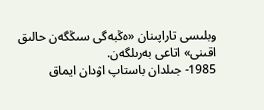وبلىسى تاراپىنان «ەڭبەگى سىڭگەن حالىق اقىنى» اتاعى بەرىلگەن.
1985- جىلدان باستاپ اۋدان ايماق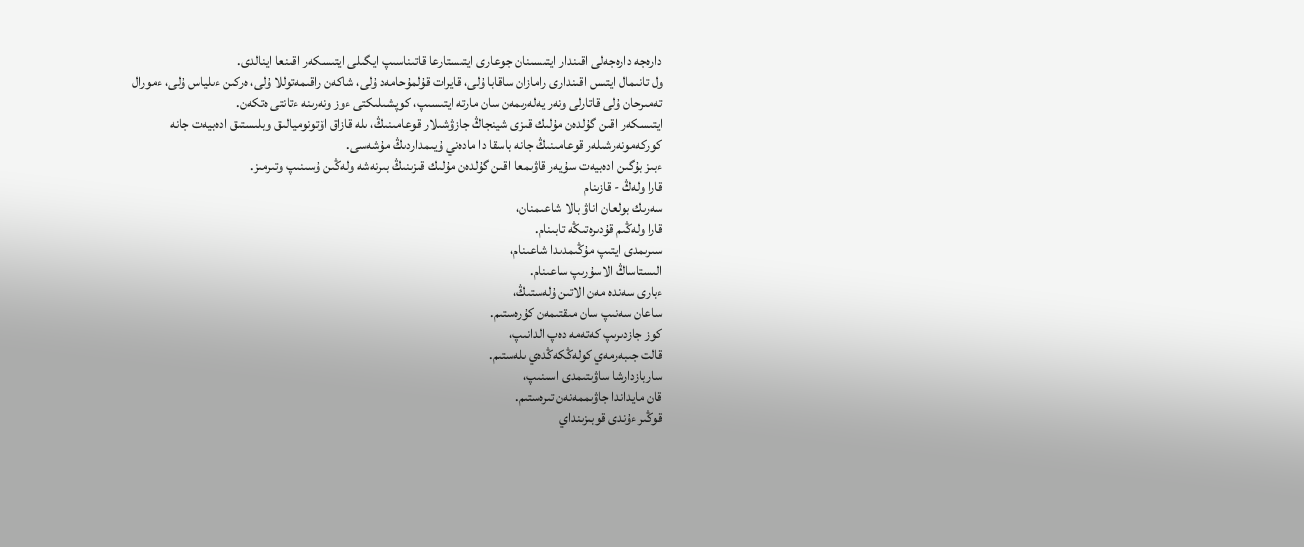دارەجە دارەجەلى اقىندار ايتىسىنان جوعارى ايتىستارعا قاتىناسىپ ايگىلى ايتىسكەر اقىنعا اينالدى.
ول تانىمال ايتىس اقىندارى رامازان ساقابا ۇلى، قايرات قۇلمۇحامەد ۇلى، شاكەن راقىمەتوللا ۇلى، ەركىن ءىلياس ۇلى، ءمورال تەمىرحان ۇلى قاتارلى ونەر يەلەرىمەن سان مارتە ايتىسىپ، كوپشىلىكتى ءوز ونەرىنە ءتانتى ەتكەن.
ايتىسكەر اقىن گۇلدەن مۇلىك قىزى شينجاڭ جازۋشىلار قوعامىنىڭ، ىلە قازاق اۆتونوميالىق وبلىستىق ادەبيەت جانە كوركەمونەرشىلەر قوعامىنىڭ جانە باسقا دا مادەني ۇيىمداردىڭ مۇشەسى.
ءبىز بۇگىن ادەبيەت سۇيەر قاۋىمعا اقىن گۇلدەن مۇلىك قىزىنىڭ بىرنەشە ولەڭىن ۇسىنىپ وتىرمىز.
قارا ولەڭ - قازىنام
سەرىك بولعان اناۋ بالا شاعىمنان،
قارا ولەڭىم قۇدىرەتىڭە تابىنام.
سىرىمدى ايتىپ مۇڭىمدىدا شاعىنام،
الىستاساڭ الاسۇرىپ ساعىنام.
ءبارى سەندە مەن الاتىن ۇلەستىڭ،
ساعان سەنىپ سان مىقتىمەن كۇرەستىم.
كوز جازدىرىپ كەتەمە دەپ الدانىپ،
قالت جىبەرمەي كولەڭكەڭدەي ىلەستىم.
ساربازدارشا ساۋىتىمدى اسىنىپ،
قان مايداندا جاۋىممەنەن تىرەستىم.
قوڭىر ءۇندى قوبىزىنداي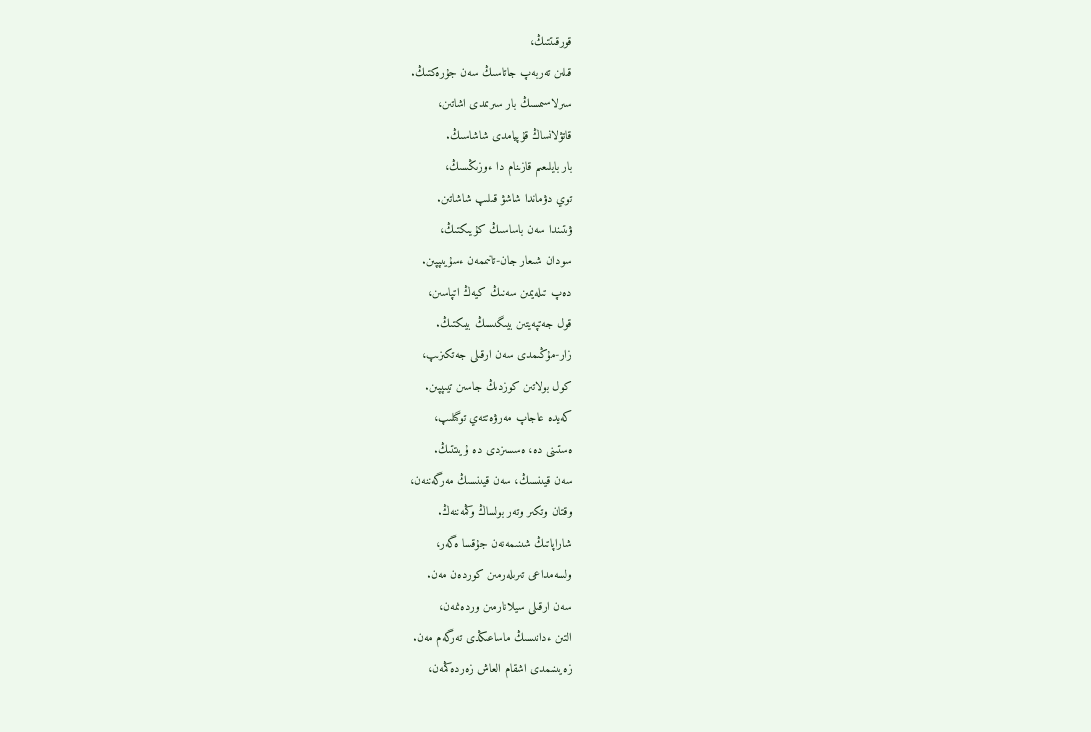قورقىتتىڭ،
قىلىن تەربەپ جاتاسىڭ سەن جۇرەكتىڭ.
سىرلاسىمسىڭ بار سىرىمدى اشاتىن،
قاتۋلانساڭ قۇپيامدى شاشاسىڭ.
بار بايلىعىم قازىنام دا ءوزىڭسىڭ،
توي دۋماندا شاشۋ قىلىپ شاشاتىن.
ۋىتىندا سەن باساسىڭ كۇيىكتىڭ،
سودان شىعار جان-تانىممەن ءسۇيىپپىن.
دەپ تىلەيمىن سەنىڭ كيەڭ اتپاسىن،
قول جەتپەيتىن بيىگىسىڭ بيىكتىڭ.
زار-مۇڭىمدى سەن ارقىلى جەتكىزىپ،
كول بولاتىن كوزدىڭ جاسىن تيىپپىن.
كەيدە عاجاپ مەرۋەتتەي توگىلىپ،
ەستىنى دە، ەسسىزدى دە ۇيىتتىڭ.
سەن قيىنسىڭ، سەن قيىنسىڭ مەرگەننەن،
وقتان وتكىر وتەر بولساڭ وڭمەننەڭ.
شاراپاتىڭ شىنىمەنەن جۇقسا ەگەر،
ولسەمداعى تىرىلەرمىن كوردەن مەن.
سەن ارقىلى سيلانارمىن وردەنمەن،
التىن ءدانىسىڭ ماساعىڭدى تەرگەم مەن.
زەيىنىمدى اشقام العاش زەردەڭمەن،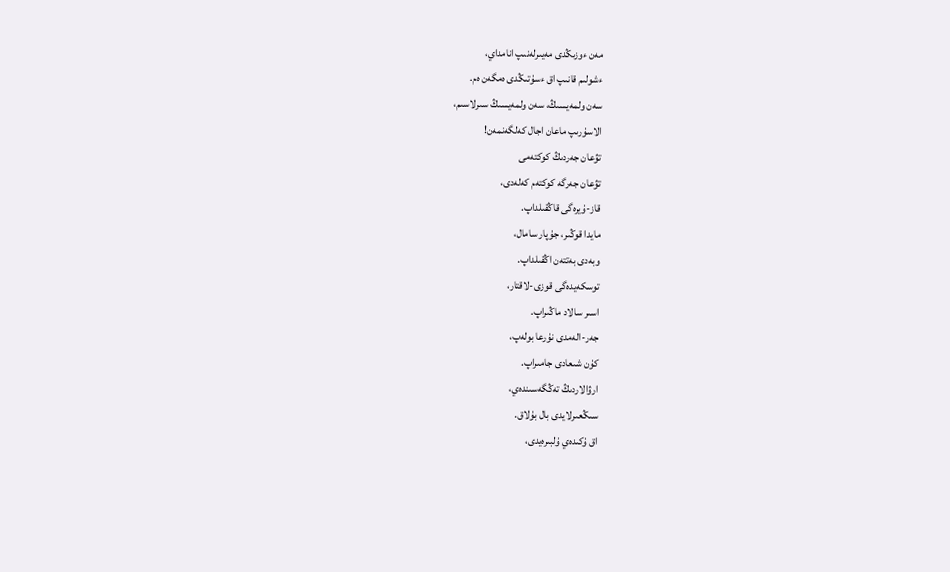مەن ءوزىڭدى مەيىرلەنىپ انامداي،
ءشولىم قانىپ اق ءسۇتىڭدى ەمگەن ەم.
سەن ولمەيسىڭ، سەن ولمەيسىڭ سىرلاسىم،
الاسۇرىپ ماعان اجال كەلگەنمەن!
تۋعان جەردىڭ كوكتەمى
تۋعان جەرگە كوكتەم كەلەدى،
قاز-ۇيرەگى قاڭقىلداپ.
مايدا قوڭىر، جۇپار سامال،
وبەدى بەتتەن اڭقىلداپ.
توسكەيدەگى قوزى-لاقتار،
اسىر سالاد ماڭىراپ.
جەر-الەمدى نۇرعا بولەپ،
كۇن شىعادى جامىراپ.
ارۋالاردىڭ تەڭگەسىندەي،
سىڭعىرلايدى بال بۇلاق.
اق ۇكىدەي ۇلبىرەيدى،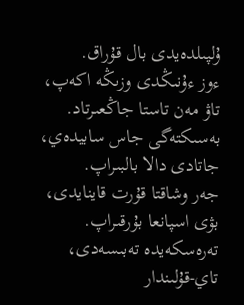ۇلپىلدەيدى بال قۇراق.
ءوز ءۇنىڭدى وزىڭە اكەپ،
تاۋ مەن تاستا جاڭعىرتاد.
بەسىكتەگى جاس سابيدەي،
جاتادى دالا بالبىراپ.
جەر وشاقتا قۇرت قاينايدى،
بۋى اسپانعا بۇرقىراپ.
تەرەسكەيدە تەبىسەدى،
تاي-قۇلىندار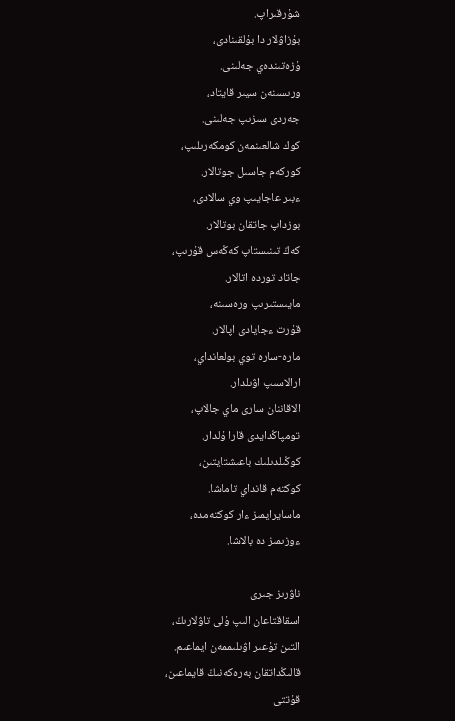شۇرقىراپ.
بۇزاۋلار دا بۇلقىنادى،
ۇزەتىندەي جەلىنى.
ورىسىنەن سيىر قايتاد،
جەردى سىزىپ جەلىنى.
كوك شالعىنمەن كومكەرىلىپ،
كوركەم جاسىل جوتالار.
ءبىر عاجايىپ وي سالادى،
بوزداپ جاتقان بوتالار.
كەڭ تىنىستاپ كەڭەس قۇرىپ،
جاتاد توردە اتالار.
مايىستىرىپ ورەسىنە،
قۇرت ءجايادى اپالار.
مارە-سارە توي بولعانداي،
ارالاسىپ اۋىلدار.
الاقاننان سارى ماي جالاپ،
تومپاڭدايدى قارا ۇلدار.
كوڭىلدىلىك باعىشتايتىن،
كوكتەم قانداي تاماشا.
ماسايرايمىز ءار كوكتەمدە،
ءوزىمىز دە بالاشا.

ناۋرىز جىرى
اسقاقتاعان الىپ ۇلى تاۋلارىڭ،
التىن تۇعىر اۋىلىممەن ايماعىم.
قالىڭداتقان بەرەكەنىڭ قايماعىن،
قۇتتى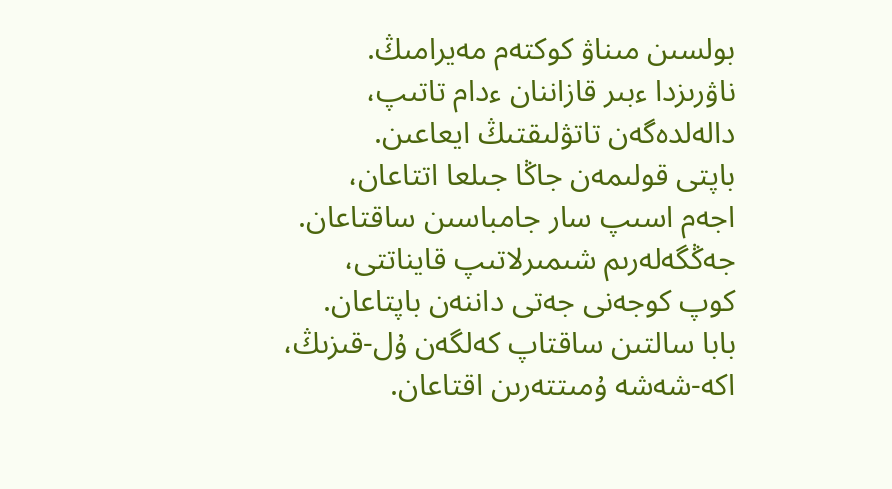بولسىن مىناۋ كوكتەم مەيرامىڭ.
ناۋرىزدا ءبىر قازاننان ءدام تاتىپ،
دالەلدەگەن تاتۋلىقتىڭ ايعاعىن.
باپتى قولىمەن جاڭا جىلعا اتتاعان،
اجەم اسىپ سار جامباسىن ساقتاعان.
جەڭگەلەرىم شىمىرلاتىپ قايناتتى،
كوپ كوجەنى جەتى داننەن باپتاعان.
بابا سالتىن ساقتاپ كەلگەن ۇل-قىزىڭ،
اكە-شەشە ۇمىتتەرىن اقتاعان.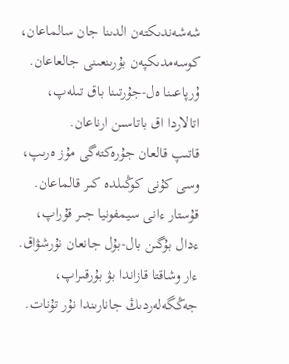شەشەندىكتەن الدىنا جان سالماعان،
كوسەمدىكپەن بۇرىنعىنى جالعاعان.
ۇرپاعىنا ەل-جۇرتىنا باق تىلەپ،
اتالاردا اق باتاسىن ارناعان.
قاتىپ قالعان جۇرەكتەگى مۇز ەرىپ،
وسى كۇنى كوڭىلدە كىر قالماعان.
قۇستار ءانى سيمفونيا جىر قۇراپ،
ءدال بۇگىن بال-بۇل جانعان نۇرشۋاق.
ءار وشاقتا قازاندا بۋ بۇرقىراپ،
جەڭگەلەردىڭ جانارىندا نۇر تۇنات.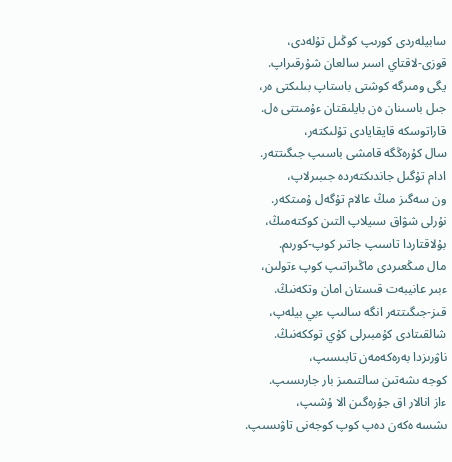سابيلەردى كورىپ كوڭىل تۇلەدى،
قوزى-لاقتاي اسىر سالعان شۇرقىراپ.
يگى ومىرگە كوشتى باستاپ بىلىكتى ەر،
جىل باسىنان ەن بايلىقتان ءۇمىتتى ەل.
قاراتوسكە قايقايادى تۇلىكتەر،
سال كۇرەڭگە قامشى باسىپ جىگىتتەر.
ادام تۇگىل جاندىكتەردە جىبىرلاپ،
ون سەگىز مىڭ عالام تۇگەل ۇمىتكەر.
نۇرلى شۋاق سىيلاپ التىن كوكتەمىڭ،
بۇلاقتاردا تاسىپ جاتىر كوپ-كورىم.
مال مىڭعىردى ماڭىراتىپ كوپ ءتولىن،
ءبىر عانيبەت قىستان امان وتكەنىڭ.
قىز-جىگىتتەر انگە سالىپ ءبي بيلەپ،
شالقىتادى كۇمبىرلى كۇي توككەنىڭ.
ناۋرىزدا بەرەكەمەن تابىسىپ،
كوجە ىشەتىن سالتىمىز بار جارىسىپ.
ءاز انالار اق جۇرەگىن الا ۇشىپ،
ىشسە ەكەن دەپ كوپ كوجەنى تاۋىسىپ.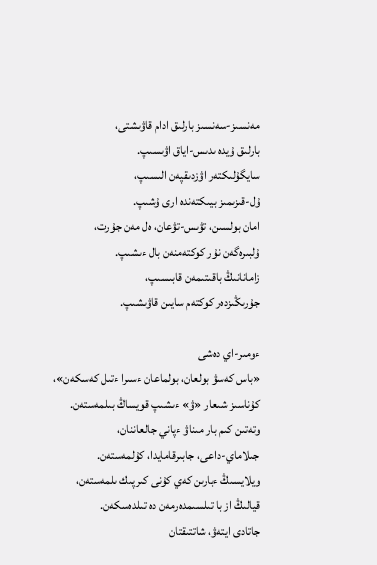مەنسىز-سەنسىز بارلىق ادام قاۋىشتى،
بارلىق ۇيدە ىدىس-اياق اۋىسىپ.
سايگۇلىكتەر اۋزدىقپەن الىسىپ،
ۇل-قىزىمىز بيىكتەندە ارى ۇشىپ.
امان بولسىن، تۋىس-تۋعان، ەل مەن جۇرت،
ۇلبىرەگەن نۇر كوكتەمنەن بال ءىشىپ.
زامانانىڭ باقىتىمەن قابىسىپ،
جۇرىڭىزدەر كوكتەم سايىن قاۋىشىپ.

ءومىر-اي دەشى
«باس كەسۋ بولعان، بولماعان ءسىرا ءتىل كەسكەن»،
كۇناسىز شىعار «ۋ» ءىشىپ قويساڭ بىلمەستەن.
وتەتىن كىم بار مىناۋ ءپاني جالعاننان،
جىلاماي-داعى، جابىرقامايدا، كۇلمەستەن.
ويلايسىڭ ءبارىن كەي كۇنى كىرپىك ىلمەستەن،
قيالىڭ از با تىلسىمدەرمەن دە تىلدەسكەن.
جاتادى ايتەۋ، شاتتىقتان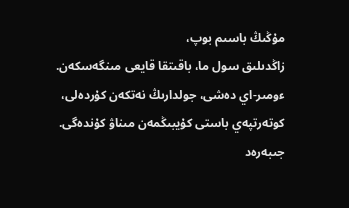مۇڭىڭ باسىم بوپ،
زاڭدىلىق سول ما، باقىتقا قايعى مىنگەسكەن.
ءومىر-اي دەشى، جولدارىڭ نەتكەن كۇردەلى،
كوتەرتپەي باستى كۇيبىڭمەن مىناۋ كۇندەگى.
جىبەرەد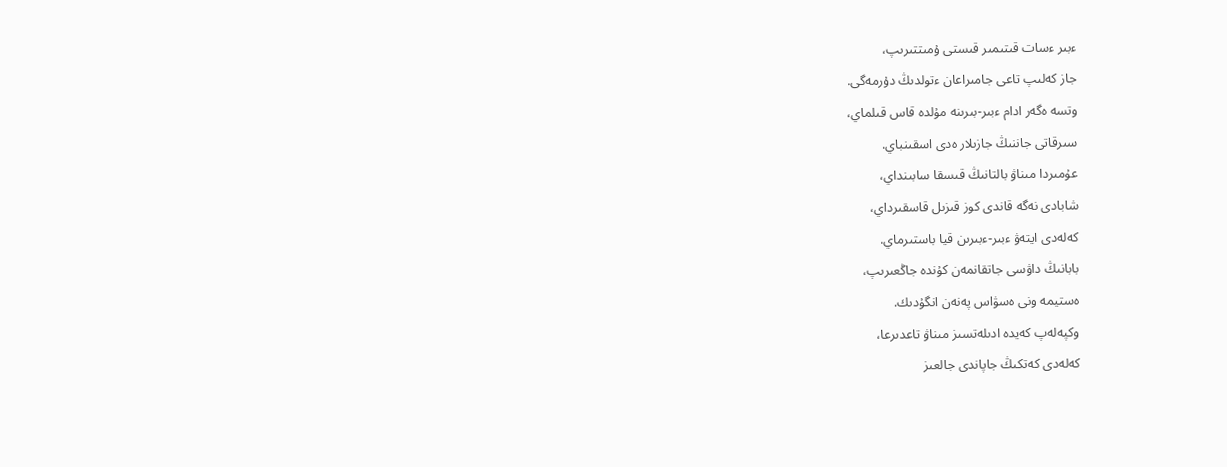ءبىر ءسات قىتىمىر قىستى ۇمىتتىرىپ،
جاز كەلىپ تاعى جامىراعان ءتولدىڭ دۇرمەگى.
وتسە ەگەر ادام ءبىر-بىرىنە مۇلدە قاس قىلماي،
سىرقاتى جاننىڭ جازىلار ەدى اسقىنباي.
عۇمىردا مىناۋ بالتانىڭ قىسقا سابىنداي،
شابادى نەگە قاندى كوز قىزىل قاسقىرداي،
كەلەدى ايتەۋ ءبىر-ءبىرىن قيا باستىرماي.
بابانىڭ داۋسى جاتقانمەن كۇندە جاڭعىرىپ،
ەستيمە ونى ەسۋاس پەنەن انگۇدىك.
وكپەلەپ كەيدە ادىلەتسىز مىناۋ تاعدىرعا،
كەلەدى كەتكىڭ جاپاندى جالعىز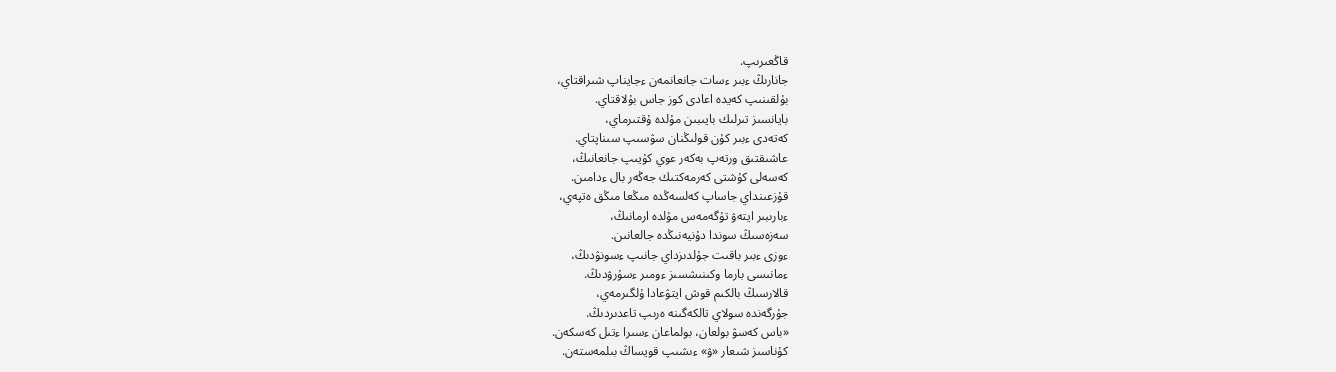قاڭعىرىپ.
جانارىڭ ءبىر ءسات جانعانمەن ءجايناپ شىراقتاي،
بۇلقىنىپ كەيدە اعادى كوز جاس بۇلاقتاي.
بايانسىز تىرلىك بايىبىن مۇلدە ۇقتىرماي،
كەتەدى ءبىر كۇن قولىڭنان سۋسىپ سىناپتاي.
عاشىقتىق ورتەپ بەكەر عوي كۇيىپ جانعانىڭ،
كەسەلى كۇشتى كەرمەكتىك جەڭەر بال ءدامىن.
قۇزعىنداي جاساپ كەلسەڭدە مىڭعا مىڭق ەتپەي،
ءبارىبىر ايتەۋ تۇگەمەس مۇلدە ارمانىڭ،
سەزەسىڭ سوندا دۇنيەنىڭدە جالعانىن.
ءوزى ءبىر باقىت جۇلدىزداي جانىپ ءسونۋدىڭ،
ءمانىسى بارما وكىنىشسىز ءومىر ءسۇرۋدىڭ.
قالارسىڭ بالكىم قوش ايتۋعادا ۇلگىرمەي،
جۇرگەندە سولاي تالكەگىنە ەرىپ تاعدىردىڭ.
«باس كەسۋ بولعان، بولماعان ءسىرا ءتىل كەسكەن.
كۇناسىز شىعار «ۋ» ءىشىپ قويساڭ بىلمەستەن.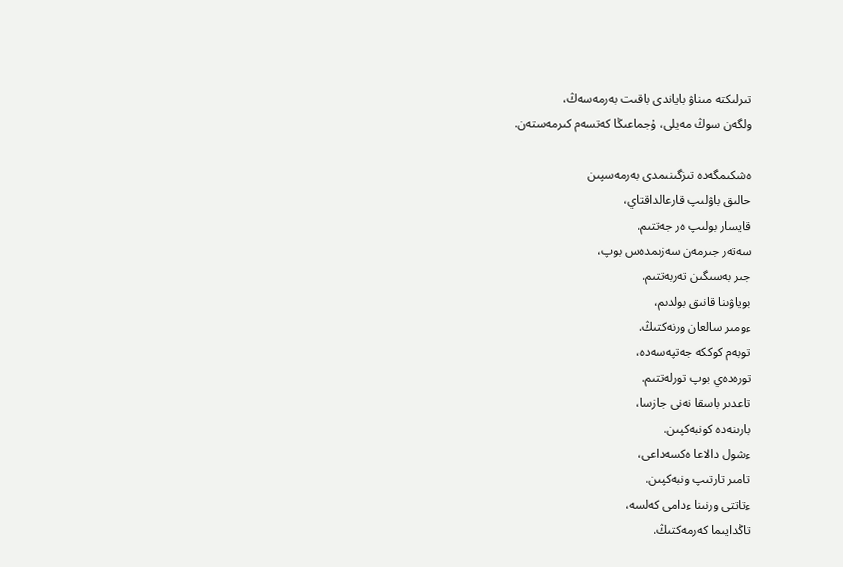تىرلىكتە مىناۋ باياندى باقىت بەرمەسەڭ،
ولگەن سوڭ مەيلى، ۇجماعىڭا كەتسەم كىرمەستەن.

ەشكىمگەدە تىزگىنىمدى بەرمەسپىن
حالىق باۋلىپ قارعالداقتاي،
قايسار بولىپ ەر جەتتىم.
سەتەر جىرمەن سەزىمدەس بوپ،
جىر بەسىگىن تەربەتتىم.
بوياۋىنا قانىق بولدىم،
ءومىر سالعان ورنەكتىڭ.
توبەم كوككە جەتپەسەدە،
تورەدەي بوپ تورلەتتىم.
تاعدىر باسقا نەنى جازسا،
بارىنەدە كونبەكپىن.
ءشول دالاعا ەكسەداعى،
تامىر تارتىپ ونبەكپىن.
ءتاتتى ورنىنا ءدامى كەلسە،
تاڭدايىما كەرمەكتىڭ.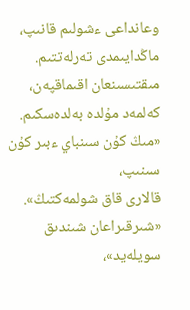وعانداعى ءشولىم قانىپ،
ماڭدايىمدى تەرلەتتىم.
مىقتىسىنعان اقىماقپەن،
كەلمەد مۇلدە بەلدەسكىم.
«مىڭ كۇن سىنباي ءبىر كۇن سىنىپ،
قالارى قاق شولمەكتىڭ».
«شىرقىراعان شىندىق سويلەيد»،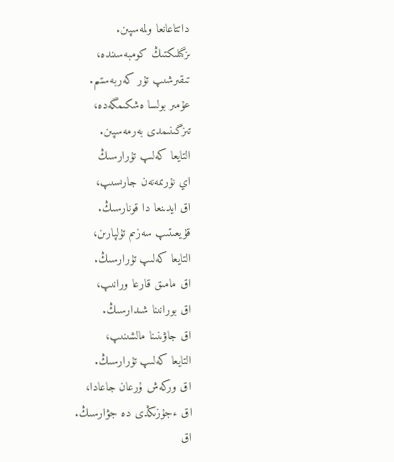داتتاعانعا ولمەسپىن.
ىزگىلىكتىڭ كومبەسىندە،
تىقىرشىپ تۇر كەربەستىم.
عۇمىر بولسا ەشكىمگەدە،
تىزگىنىمدى بەرمەسپىن.
التايعا كەلىپ تۇرارسىڭ
اي نۇرىمەنەن جارىسىپ،
اق ايدىنعا دا قونارسىڭ.
قۇيعىتىپ سەزىم تۇلپارىن،
التايعا كەلىپ تۇرارسىڭ.
اق مامىق قارعا ورانىپ،
اق بورانىنا شىدارسىڭ.
اق جاۋىنىنا مالشىنىپ،
التايعا كەلىپ تۇرارسىڭ.
اق وركەش ۇرعان جاعادا،
اق ءجۇزىڭدى دە جۋارسىڭ.
اق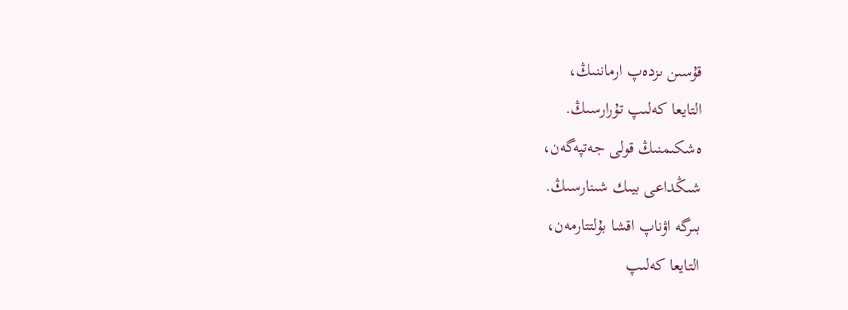قۇسىن ىزدەپ ارماننىڭ،
التايعا كەلىپ تۇرارسىڭ.
ەشكىمنىڭ قولى جەتپەگەن،
شىڭداعى بيىك شىنارسىڭ.
بىرگە اۋناپ اقشا بۇلتتارمەن،
التايعا كەلىپ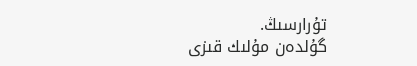تۇرارسىڭ.
گۇلدەن مۇلىك قىزى